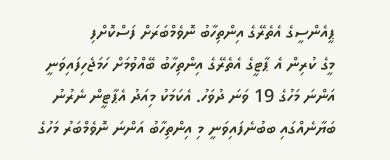ޕީއެންސީގެ އެތެރޭގެ އިންތިހާބު ނޮވެމްބަރަށް ފަސްކޮށްފި
މީގެ ކުރިން އެ ޕާޓީގެ އެތެރޭގެ އިންތިހާބު ބޭއްވުމަށް ހަމަޖެހިފައިވަނީ އަންނަ މަހުގެ 19 ވަނަ ދުވަހު. އެކަމަކު މިއަދު އެޕާޓީން ނެރުނު ބަޔާނެއްގައި ބބުނެފައިވަނީ މި އިންތިހާބު އަންނަ ނޮވެމްބަރު މަހުގެ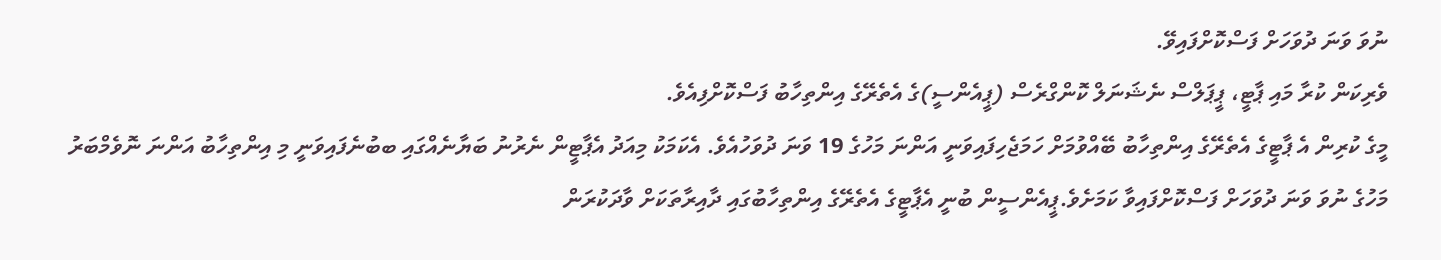ނުވަ ވަނަ ދުވަހަށް ފަސްކޮށްފައިވޭ.
ވެރިކަން ކުރާ މައި ޕާޓީ، ޕީޕަލްސް ނެޝަނަލް ކޮންގްރެސް (ޕީއެންސީ)ގެ އެތެރޭގެ އިންތިހާބު ފަސްކޮށްފިއެވެ.
މީގެ ކުރިން އެ ޕާޓީގެ އެތެރޭގެ އިންތިހާބު ބޭއްވުމަށް ހަމަޖެހިފައިވަނީ އަންނަ މަހުގެ 19 ވަނަ ދުވަހުއެވެ. އެކަމަކު މިއަދު އެޕާޓީން ނެރުނު ބަޔާނެއްގައި ބބުނެފައިވަނީ މި އިންތިހާބު އަންނަ ނޮވެމްބަރު މަހުގެ ނުވަ ވަނަ ދުވަހަށް ފަސްކޮށްފައިވާ ކަމަށެވެ.ޕީއެންސީން ބުނީ އެޕާޓީގެ އެތެރޭގެ އިންތިހާބުގައި ދާއިރާތަކަށް ވާދަކުރަން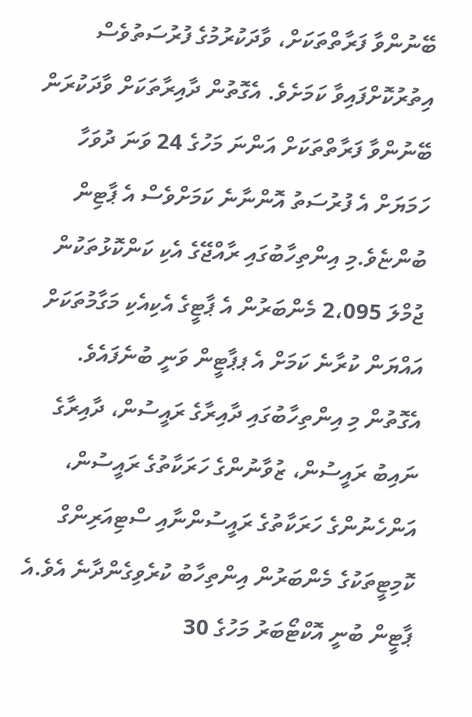ބޭނުންވާ ފަރާތްތަކަށް، ވާދަކުރުމުގެ ފުރުސަތުވެސް އިތުރުކޮށްފައިވާ ކަމަށެވެ. އެގޮތުން ދާއިރާތަކަށް ވާދަކުރަން ބޭނުންވާ ފަރާތްތަކަށް އަންނަ މަހުގެ 24 ވަނަ ދުވަހާ ހަމަޔަށް އެ ފުރުސަތު އޮންނާނެ ކަމަށްވެސް އެ ޕާޓިން ބުންޏެވެ.މި އިންތިހާބުގައި ރާއްޖޭގެ އެކި ކަންކޮޅުތަކުން ޖުމްލަ 2،095 މެންބަރުން އެ ޕާޓީގެ އެކިއެކި މަގާމުތަކަށް އައްޔަން ކުރާނެ ކަމަށް އެ ޕޕާޓީން ވަނީ ބުނެފައެވެ. އެގޮތުން މި އިންތިހާބުގައި ދާއިރާގެ ރައީސުން، ދާއިރާގެ ނައިބު ރައީސުން، ޒުވާނުންގެ ހަރަކާތުގެ ރައީސުން، އަންހެނުންގެ ހަރަކާތުގެ ރައީސުންނާއި ސްޓިއަރިންގް ކޮމިޓީތަކުގެ މެންބަރުން އިންތިހާބު ކުރެވިގެންދާނެ އެވެ.އެ ޕާޓީން ބުނީ އޮކްޓޯބަރު މަހުގެ 30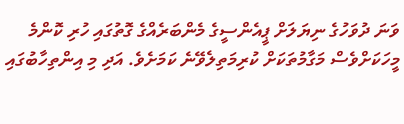ވަނަ ދުވަހުގެ ނިޔަލަށް ޕީއެންސީގެ މެންބަރެއްގެ ގޮތުގައި ހުރި ކޮންމެ މީހަކަށްވެސް މަގާމުތަކަށް ކުރިމަތިލެވޭނެ ކަމަށެވެ. އަދި މި އިންތިހާބުގައި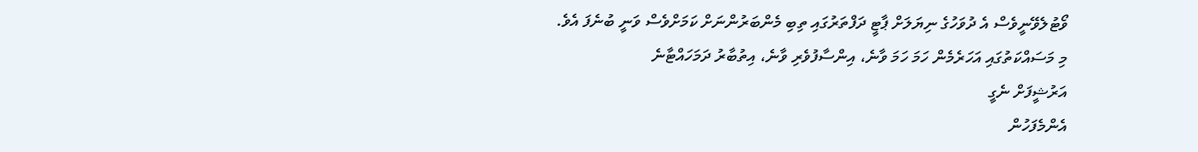ވޯޓުލެވޭނީވެސް އެ ދުވަހުގެ ނިޔަލަށް ޕާޓީ ދަފްތަރުގައި ތިބި މެންބަރުންނަށް ކަމަށްވެސް ވަނީ ބުނެފަ އެވެ.
މި މަސައްކަތުގައި އަހަރެމެން ހަމަ ހަމަ ވާނެ، އިންސާފުވެރި ވާނެ، އިތުބާރު ދަމަހައްޓާނެ
އަރުޝީފަށް ނެގީ
އެންމެފަހުން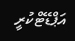އަޕްޑޭޓްކުރީ